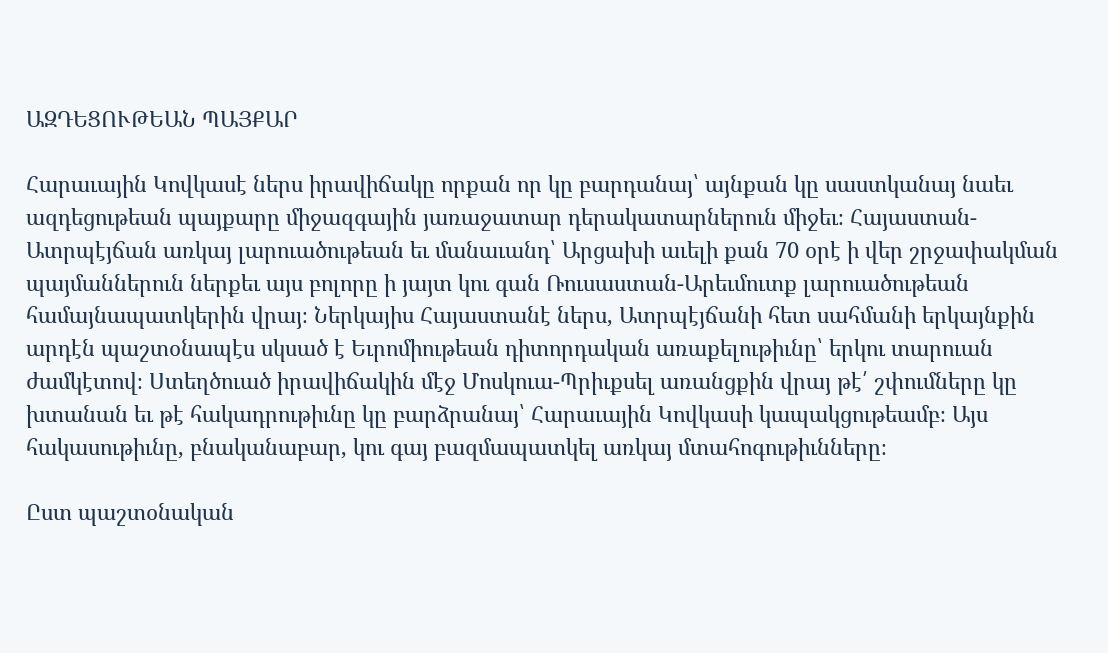ԱԶԴԵՑՈՒԹԵԱՆ ՊԱՅՔԱՐ

Հարաւային Կովկասէ ներս իրավիճակը որքան որ կը բարդանայ՝ այնքան կը սաստկանայ նաեւ ազդեցութեան պայքարը միջազգային յառաջատար դերակատարներուն միջեւ։ Հայաստան-Ատրպէյճան առկայ լարուածութեան եւ մանաւանդ՝ Արցախի աւելի քան 70 օրէ ի վեր շրջափակման պայմաններուն ներքեւ այս բոլորը ի յայտ կու գան Ռուսաստան-Արեւմուտք լարուածութեան համայնապատկերին վրայ։ Ներկայիս Հայաստանէ ներս, Ատրպէյճանի հետ սահմանի երկայնքին արդէն պաշտօնապէս սկսած է Եւրոմիութեան դիտորդական առաքելութիւնը՝ երկու տարուան ժամկէտով։ Ստեղծուած իրավիճակին մէջ Մոսկուա-Պրիւքսել առանցքին վրայ թէ՛ շփումները կը խտանան եւ թէ հակադրութիւնը կը բարձրանայ՝ Հարաւային Կովկասի կապակցութեամբ։ Այս հակասութիւնը, բնականաբար, կու գայ բազմապատկել առկայ մտահոգութիւնները։

Ըստ պաշտօնական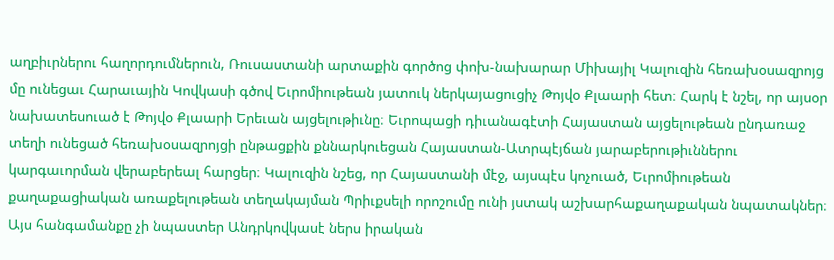աղբիւրներու հաղորդումներուն, Ռուսաստանի արտաքին գործոց փոխ-նախարար Միխայիլ Կալուզին հեռախօսազրոյց մը ունեցաւ Հարաւային Կովկասի գծով Եւրոմիութեան յատուկ ներկայացուցիչ Թոյվօ Քլաարի հետ։ Հարկ է նշել, որ այսօր նախատեսուած է Թոյվօ Քլաարի Երեւան այցելութիւնը։ Եւրոպացի դիւանագէտի Հայաստան այցելութեան ընդառաջ տեղի ունեցած հեռախօսազրոյցի ընթացքին քննարկուեցան Հայաստան-Ատրպէյճան յարաբերութիւններու կարգաւորման վերաբերեալ հարցեր։ Կալուզին նշեց, որ Հայաստանի մէջ, այսպէս կոչուած, Եւրոմիութեան քաղաքացիական առաքելութեան տեղակայման Պրիւքսելի որոշումը ունի յստակ աշխարհաքաղաքական նպատակներ։ Այս հանգամանքը չի նպաստեր Անդրկովկասէ ներս իրական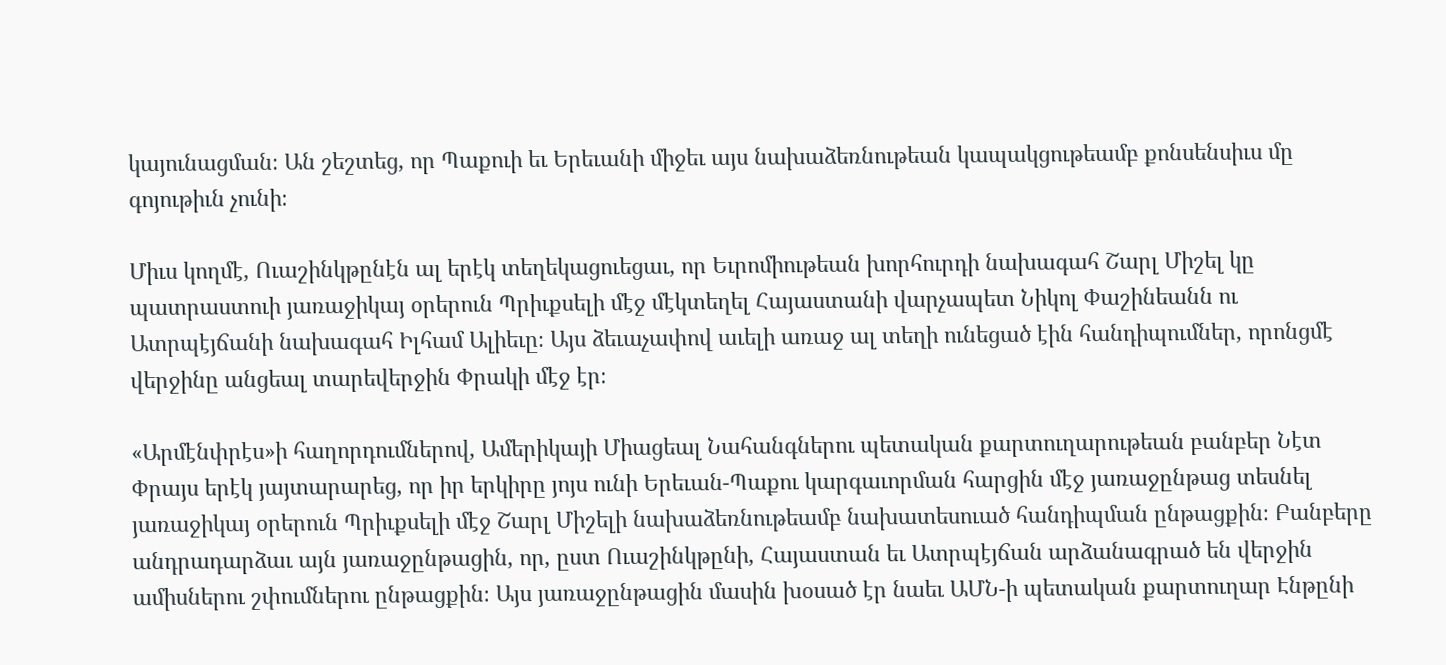կայունացման։ Ան շեշտեց, որ Պաքուի եւ Երեւանի միջեւ այս նախաձեռնութեան կապակցութեամբ քոնսենսիւս մը գոյութիւն չունի։

Միւս կողմէ, Ուաշինկթընէն ալ երէկ տեղեկացուեցաւ, որ Եւրոմիութեան խորհուրդի նախագահ Շարլ Միշել կը պատրաստուի յառաջիկայ օրերուն Պրիւքսելի մէջ մէկտեղել Հայաստանի վարչապետ Նիկոլ Փաշինեանն ու Ատրպէյճանի նախագահ Իլհամ Ալիեւը։ Այս ձեւաչափով աւելի առաջ ալ տեղի ունեցած էին հանդիպումներ, որոնցմէ վերջինը անցեալ տարեվերջին Փրակի մէջ էր։

«Արմէնփրէս»ի հաղորդումներով, Ամերիկայի Միացեալ Նահանգներու պետական քարտուղարութեան բանբեր Նէտ Փրայս երէկ յայտարարեց, որ իր երկիրը յոյս ունի Երեւան-Պաքու կարգաւորման հարցին մէջ յառաջընթաց տեսնել յառաջիկայ օրերուն Պրիւքսելի մէջ Շարլ Միշելի նախաձեռնութեամբ նախատեսուած հանդիպման ընթացքին։ Բանբերը անդրադարձաւ այն յառաջընթացին, որ, ըստ Ուաշինկթընի, Հայաստան եւ Ատրպէյճան արձանագրած են վերջին ամիսներու շփումներու ընթացքին։ Այս յառաջընթացին մասին խօսած էր նաեւ ԱՄՆ-ի պետական քարտուղար Էնթընի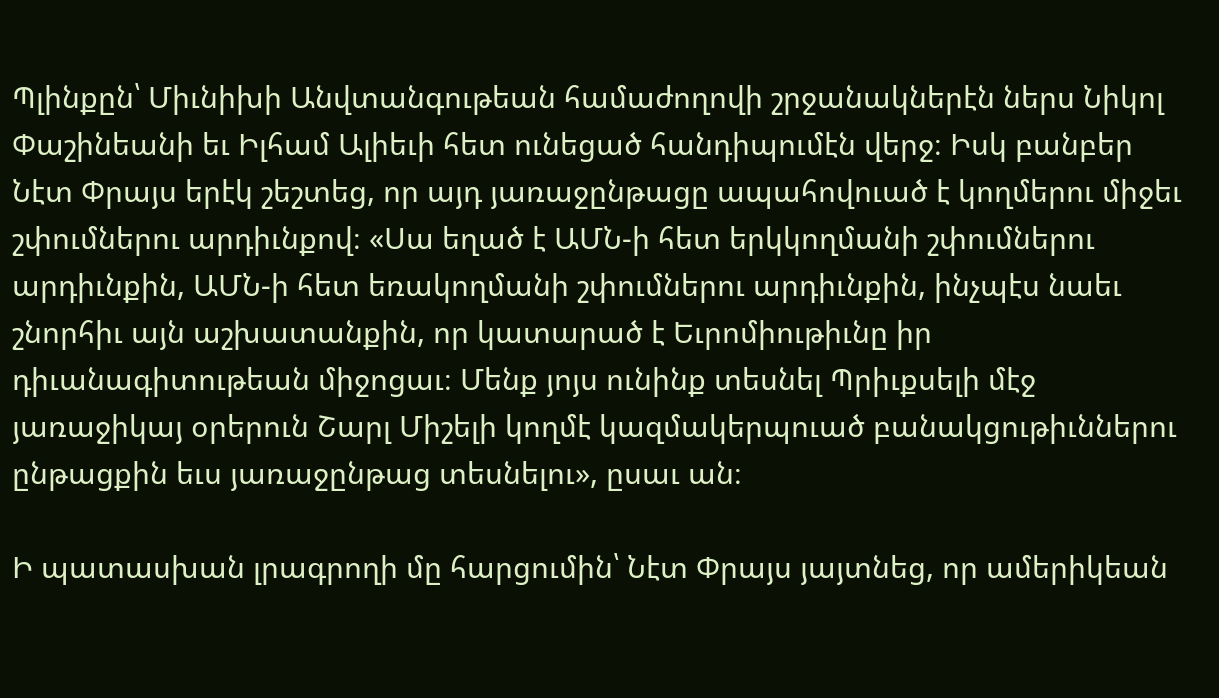Պլինքըն՝ Միւնիխի Անվտանգութեան համաժողովի շրջանակներէն ներս Նիկոլ Փաշինեանի եւ Իլհամ Ալիեւի հետ ունեցած հանդիպումէն վերջ։ Իսկ բանբեր Նէտ Փրայս երէկ շեշտեց, որ այդ յառաջընթացը ապահովուած է կողմերու միջեւ շփումներու արդիւնքով։ «Սա եղած է ԱՄՆ-ի հետ երկկողմանի շփումներու արդիւնքին, ԱՄՆ-ի հետ եռակողմանի շփումներու արդիւնքին, ինչպէս նաեւ շնորհիւ այն աշխատանքին, որ կատարած է Եւրոմիութիւնը իր դիւանագիտութեան միջոցաւ։ Մենք յոյս ունինք տեսնել Պրիւքսելի մէջ յառաջիկայ օրերուն Շարլ Միշելի կողմէ կազմակերպուած բանակցութիւններու ընթացքին եւս յառաջընթաց տեսնելու», ըսաւ ան։

Ի պատասխան լրագրողի մը հարցումին՝ Նէտ Փրայս յայտնեց, որ ամերիկեան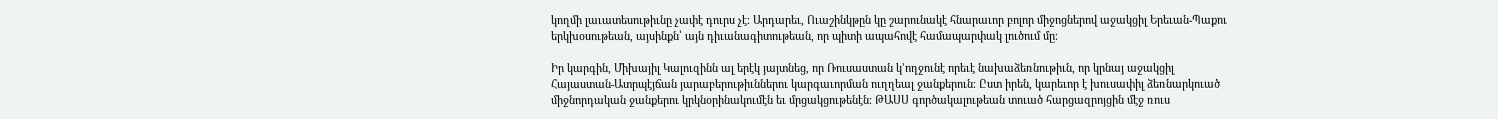կողմի լաւատեսութիւնը չափէ դուրս չէ։ Արդարեւ, Ուաշինկթըն կը շարունակէ հնարաւոր բոլոր միջոցներով աջակցիլ Երեւան-Պաքու երկխօսութեան, այսինքն՝ այն դիւանագիտութեան, որ պիտի ապահովէ համապարփակ լուծում մը։

Իր կարգին, Միխայիլ Կալուզինն ալ երէկ յայտնեց, որ Ռուսաստան կ՚ողջունէ որեւէ նախաձեռնութիւն, որ կրնայ աջակցիլ Հայաստան-Ատրպէյճան յարաբերութիւններու կարգաւորման ուղղեալ ջանքերուն։ Ըստ իրեն, կարեւոր է խուսափիլ ձեռնարկուած միջնորդական ջանքերու կրկնօրինակումէն եւ մրցակցութենէն։ ԹԱՍՍ գործակալութեան տուած հարցազրոյցին մէջ ռուս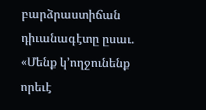բարձրաստիճան դիւանագէտը ըսաւ. «Մենք կ՚ողջունենք որեւէ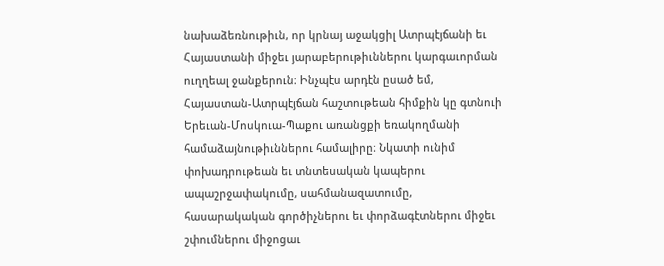նախաձեռնութիւն, որ կրնայ աջակցիլ Ատրպէյճանի եւ Հայաստանի միջեւ յարաբերութիւններու կարգաւորման ուղղեալ ջանքերուն։ Ինչպէս արդէն ըսած եմ, Հայաստան-Ատրպէյճան հաշտութեան հիմքին կը գտնուի Երեւան-Մոսկուա-Պաքու առանցքի եռակողմանի համաձայնութիւններու համալիրը։ Նկատի ունիմ փոխադրութեան եւ տնտեսական կապերու ապաշրջափակումը, սահմանազատումը, հասարակական գործիչներու եւ փորձագէտներու միջեւ շփումներու միջոցաւ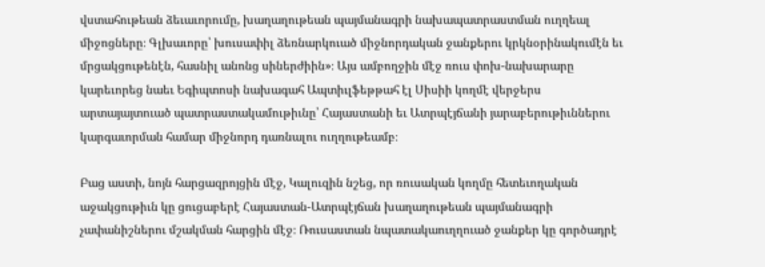վստահութեան ձեւաւորումը, խաղաղութեան պայմանագրի նախապատրաստման ուղղեալ միջոցները։ Գլխաւորը՝ խուսափիլ ձեռնարկուած միջնորդական ջանքերու կրկնօրինակումէն եւ մրցակցութենէն, հասնիլ անոնց սիներժիին»։ Այս ամբողջին մէջ ռուս փոխ-նախարարը կարեւորեց նաեւ Եգիպտոսի նախագահ Ապտիւլֆեթթահ էլ Սիսիի կողմէ վերջերս արտայայտուած պատրաստակամութիւնը՝ Հայաստանի եւ Ատրպէյճանի յարաբերութիւններու կարգաւորման համար միջնորդ դառնալու ուղղութեամբ։

Բաց աստի, նոյն հարցազրոյցին մէջ, Կալուզին նշեց, որ ռուսական կողմը հետեւողական աջակցութիւն կը ցուցաբերէ Հայաստան-Ատրպէյճան խաղաղութեան պայմանագրի չափանիշներու մշակման հարցին մէջ։ Ռուսաստան նպատակաուղղուած ջանքեր կը գործադրէ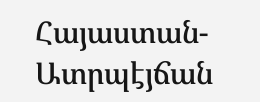Հայաստան-Ատրպէյճան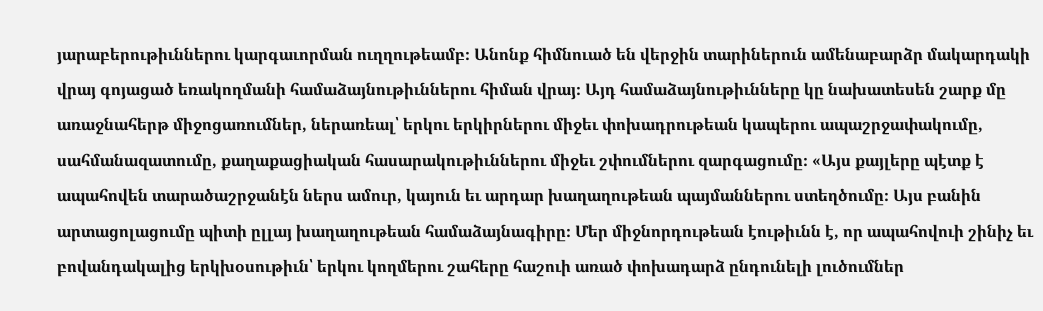յարաբերութիւններու կարգաւորման ուղղութեամբ։ Անոնք հիմնուած են վերջին տարիներուն ամենաբարձր մակարդակի վրայ գոյացած եռակողմանի համաձայնութիւններու հիման վրայ։ Այդ համաձայնութիւնները կը նախատեսեն շարք մը առաջնահերթ միջոցառումներ, ներառեալ՝ երկու երկիրներու միջեւ փոխադրութեան կապերու ապաշրջափակումը, սահմանազատումը, քաղաքացիական հասարակութիւններու միջեւ շփումներու զարգացումը։ «Այս քայլերը պէտք է ապահովեն տարածաշրջանէն ներս ամուր, կայուն եւ արդար խաղաղութեան պայմաններու ստեղծումը։ Այս բանին արտացոլացումը պիտի ըլլայ խաղաղութեան համաձայնագիրը։ Մեր միջնորդութեան էութիւնն է, որ ապահովուի շինիչ եւ բովանդակալից երկխօսութիւն՝ երկու կողմերու շահերը հաշուի առած փոխադարձ ընդունելի լուծումներ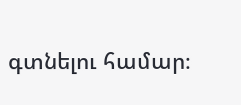գտնելու համար։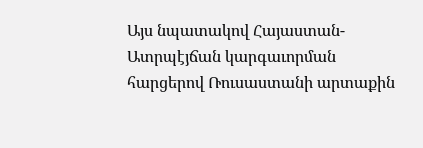Այս նպատակով Հայաստան-Ատրպէյճան կարգաւորման հարցերով Ռուսաստանի արտաքին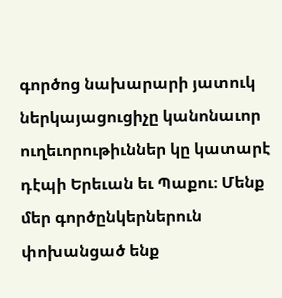գործոց նախարարի յատուկ ներկայացուցիչը կանոնաւոր ուղեւորութիւններ կը կատարէ դէպի Երեւան եւ Պաքու։ Մենք մեր գործընկերներուն փոխանցած ենք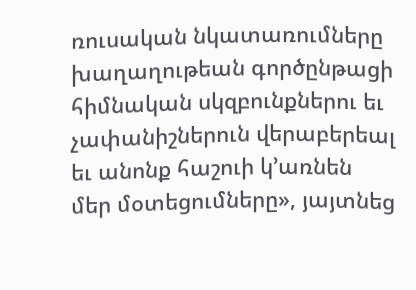ռուսական նկատառումները խաղաղութեան գործընթացի հիմնական սկզբունքներու եւ չափանիշներուն վերաբերեալ եւ անոնք հաշուի կ՚առնեն մեր մօտեցումները», յայտնեց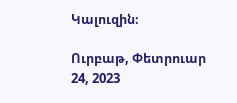Կալուզին։

Ուրբաթ, Փետրուար 24, 2023